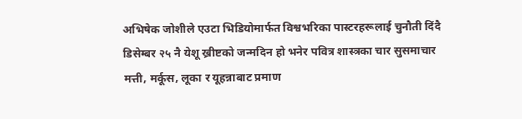अभिषेक जोशीले एउटा भिडियोमार्फत विश्वभरिका पास्टरहरूलाई चुनौती दिंदै डिसेम्बर २५ नै येशू ख्रीष्टको जन्मदिन हो भनेर पवित्र शास्त्रका चार सुसमाचार मत्ती, मर्कूस, लूका र यूहन्नाबाट प्रमाण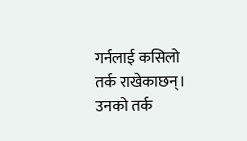गर्नलाई कसिलो तर्क राखेकाछन्। उनको तर्क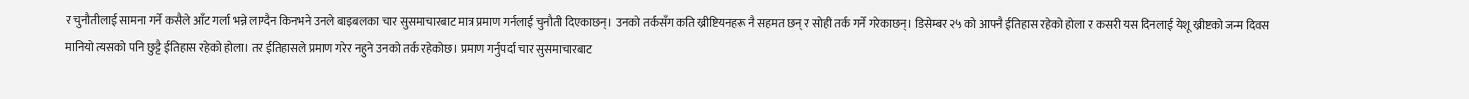र चुनौतीलाई सामना गर्ने कसैले आँट गर्ला भन्ने लाग्दैन किनभने उनले बाइबलका चार सुसमाचारबाट मात्र प्रमाण गर्नलाई चुनौती दिएकाछन्। उनको तर्कसँग कति ख्रीष्टियनहरू नै सहमत छन् र सोही तर्क गर्ने गरेकाछन्। डिसेम्बर २५ को आफ्नै ईतिहास रहेको होला र कसरी यस दिनलाई येशू ख्रीष्टको जन्म दिवस मानियो त्यसको पनि छुट्टै ईतिहास रहेको होला। तर ईतिहासले प्रमाण गरेर नहुने उनको तर्क रहेकोछ। प्रमाण गर्नुपर्दा चार सुसमाचारबाट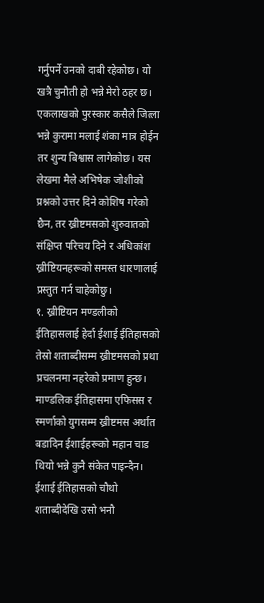गर्नुपर्ने उनको दाबी रहेकोछ। यो खत्रै चुनौती हो भन्ने मेरो ठहर छ। एकलाखको पुरस्कार कसैले जित्ला भन्ने कुरामा मलाई शंका मात्र होईन तर शुन्य बिश्वास लागेकोछ। यस लेखमा मैले अभिषेक जोशीको प्रश्नको उत्तर दिने कोशिष गरेको छैन, तर ख्रीष्टमसको शुरुवातको संक्षिप्त परिचय दिने र अधिकांश ख्रीष्टियनहरूको समस्त धारणालाई प्रस्तुत गर्न चाहेकोछु।
१. ख्रीष्टियन मण्डलीको ईतिहासलाई हेर्दा ईशाई ईतिहासको तेस्रो शताब्दीसम्म ख्रीष्टमसको प्रथा प्रचलनमा नहरेको प्रमाण हुन्छ। माण्डलिक ईतिहासमा एफिसस र स्मर्णाको युगसम्म ख्रीष्टमस अर्थात बडादिन ईशाईहरूको महान चाड थियो भन्ने कुनै संकेत पाइन्दैन। ईशाई ईतिहासको चौथो शताब्दीदेखि उसो भनौ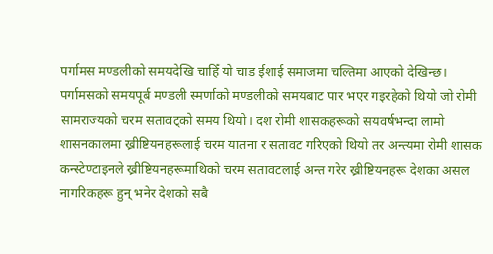पर्गामस मण्डलीको समयदेखि चाहिँ यो चाड ईशाई समाजमा चल्तिमा आएको देखिन्छ। पर्गामसको समयपूर्ब मण्डली स्मर्णाको मण्डलीको समयबाट पार भएर गइरहेको थियो जो रोमी सामराज्यको चरम सतावट्को समय थियो। दश रोमी शासकहरूको सयवर्षभन्दा लामो शासनकालमा ख्रीष्टियनहरूलाई चरम यातना र सतावट गरिएको थियो तर अन्त्यमा रोमी शासक कन्स्टेण्टाइनले ख्रीष्टियनहरूमाथिको चरम सतावटलाई अन्त गरेर ख्रीष्टियनहरू देशका असल नागरिकहरू हुन् भनेर देशको सबै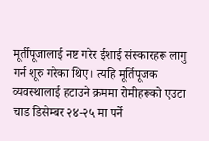मूर्तीपूजालाई नष्ट गरेर ईशाई संस्कारहरू लागु गर्न शूरु गरेका थिए। त्यहि मूर्तिपूजक व्यवस्थालाई हटाउने क्रममा रोमीहरूको एउटा चाड डिसेम्बर २४-२५ मा पर्ने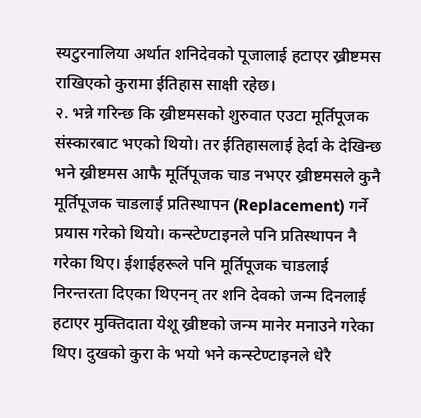स्यटुरनालिया अर्थात शनिदेवको पूजालाई हटाएर ख्रीष्टमस राखिएको कुरामा ईतिहास साक्षी रहेछ।
२. भन्ने गरिन्छ कि ख्रीष्टमसको शुरुवात एउटा मूर्तिपूजक संस्कारबाट भएको थियो। तर ईतिहासलाई हेर्दा के देखिन्छ भने ख्रीष्टमस आफै मूर्तिपूजक चाड नभएर ख्रीष्टमसले कुनै मूर्तिपूजक चाडलाई प्रतिस्थापन (Replacement) गर्ने प्रयास गरेको थियो। कन्स्टेण्टाइनले पनि प्रतिस्थापन नै गरेका थिए। ईशाईहरूले पनि मूर्तिपूजक चाडलाई निरन्तरता दिएका थिएनन् तर शनि देवको जन्म दिनलाई हटाएर मुक्तिदाता येशू ख्रीष्टको जन्म मानेर मनाउने गरेका थिए। दुखको कुरा के भयो भने कन्स्टेण्टाइनले धेरै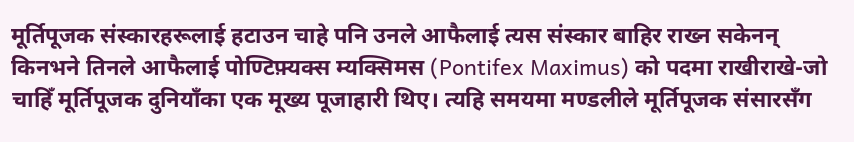मूर्तिपूजक संस्कारहरूलाई हटाउन चाहे पनि उनले आफैलाई त्यस संस्कार बाहिर राख्न सकेनन् किनभने तिनले आफैलाई पोण्टिफ़्यक्स म्यक्सिमस (Pontifex Maximus) को पदमा राखीराखे-जो चाहिँ मूर्तिपूजक दुनियाँका एक मूख्य पूजाहारी थिए। त्यहि समयमा मण्डलीले मूर्तिपूजक संसारसँग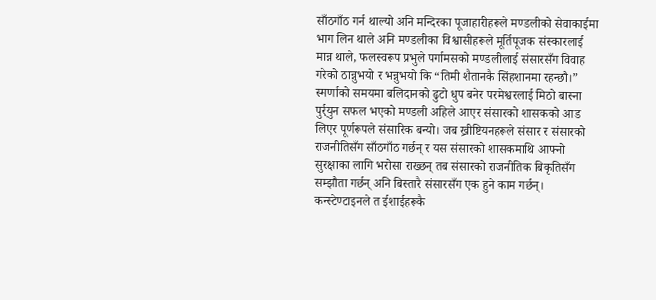साँठगाँठ गर्न थाल्यो अनि मन्दिरका पूजाहारीहरूले मण्डलीको सेवाकाईमा भाग लिन थाले अनि मण्डलीका विश्वासीहरूले मूर्तिपूजक संस्कारलाई मान्न थाले, फलस्वरूप प्रभुले पर्गामसको मण्डलीलाई संसारसँग विवाह गरेको ठान्नुभयो र भन्नुभयो कि “तिमी शैतानकै सिंहशानमा रहन्छौ।” स्मर्णाको समयमा बलिदानको ढुटो धुप बनेर परमेश्वरलाई मिठो बास्ना पुर्र्युन सफल भएको मण्डली अहिले आएर संसारको शासकको आड लिएर पूर्णरूपले संसारिक बन्यो। जब ख्रीष्टियनहरूले संसार र संसारको राजनीतिसँग साँठगाँठ गर्छन् र यस संसारको शासकमाथि आफ्नो सुरक्षाका लागि भरोसा राख्छन् तब संसारको राजनीतिक बिकृतिसँग सम्झौता गर्छन् अनि बिस्तारै संसारसँग एक हुने काम गर्छन्। कन्स्टेण्टाइनले त ईशाईहरूकै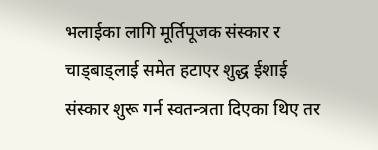भलाईका लागि मूर्तिपूजक संस्कार र चाड्बाड्लाई समेत हटाएर शुद्ध ईशाई संस्कार शुरू गर्न स्वतन्त्रता दिएका थिए तर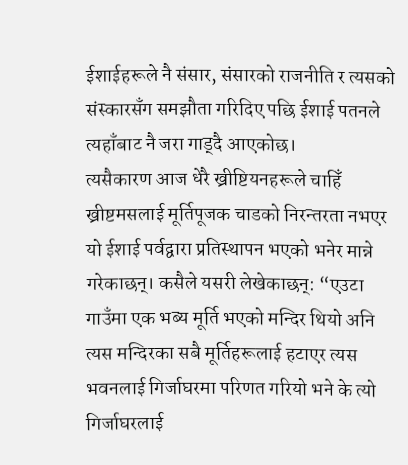ईशाईहरूले नै संसार, संसारको राजनीति र त्यसको संस्कारसँग समझौता गरिदिए पछि ईशाई पतनले त्यहाँबाट नै जरा गाड्दै आएकोछ।
त्यसैकारण आज धेरै ख्रीष्टियनहरूले चाहिँ ख्रीष्टमसलाई मूर्तिपूजक चाडको निरन्तरता नभएर यो ईशाई पर्वद्वारा प्रतिस्थापन भएको भनेर मान्ने गरेकाछन्। कसैले यसरी लेखेकाछन्: “एउटा गाउँमा एक भब्य मूर्ति भएको मन्दिर थियो अनि त्यस मन्दिरका सबै मूर्तिहरूलाई हटाएर त्यस भवनलाई गिर्जाघरमा परिणत गरियो भने के त्यो गिर्जाघरलाई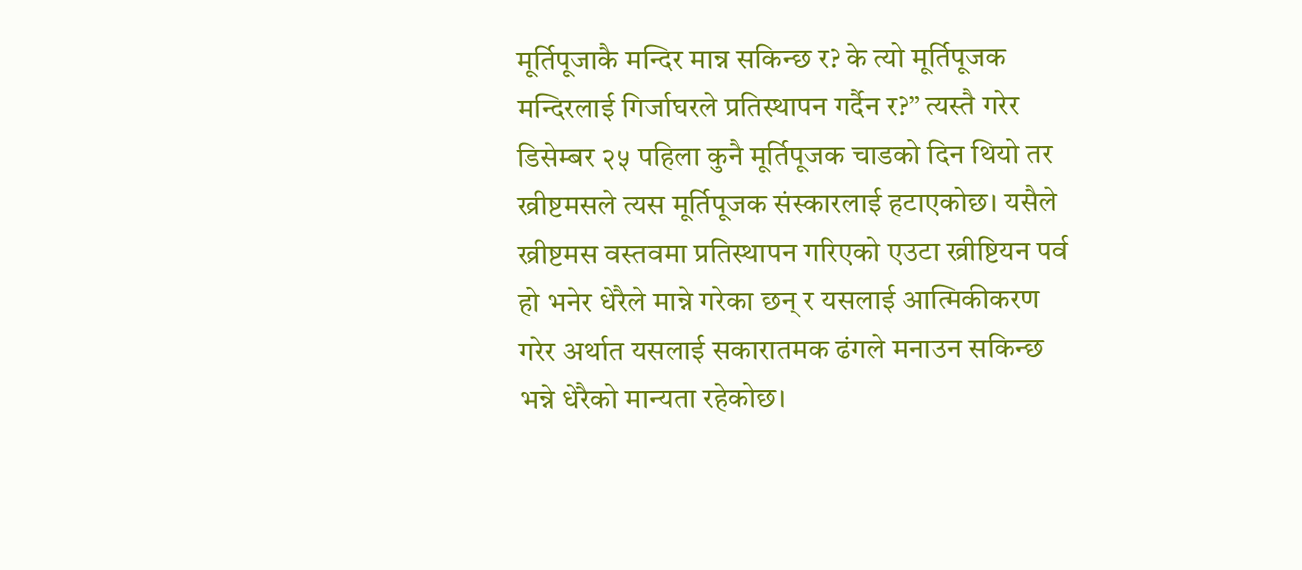मूर्तिपूजाकै मन्दिर मान्न सकिन्छ र? के त्यो मूर्तिपूजक मन्दिरलाई गिर्जाघरले प्रतिस्थापन गर्दैन र?” त्यस्तै गरेर डिसेम्बर २५ पहिला कुनै मूर्तिपूजक चाडको दिन थियो तर ख्रीष्टमसले त्यस मूर्तिपूजक संस्कारलाई हटाएकोछ। यसैले ख्रीष्टमस वस्तवमा प्रतिस्थापन गरिएको एउटा ख्रीष्टियन पर्व हो भनेर धेरैले मान्ने गरेका छन् र यसलाई आत्मिकीकरण गरेर अर्थात यसलाई सकारातमक ढंगले मनाउन सकिन्छ भन्ने धेरैको मान्यता रहेकोछ।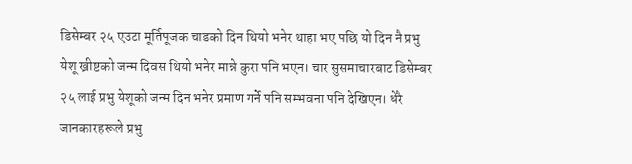डिसेम्बर २५ एउटा मूर्तिपूजक चाडको दिन थियो भनेर थाहा भए पछि यो दिन नै प्रभु येशू ख्रीष्टको जन्म दिवस थियो भनेर मान्ने कुरा पनि भएन। चार सुसमाचारबाट डिसेम्बर २५ लाई प्रभु येशूको जन्म दिन भनेर प्रमाण गर्ने पनि सम्भवना पनि देखिएन। धेरै जानकारहरूले प्रभु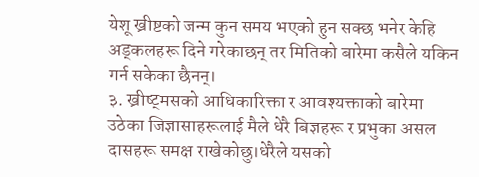येशू ख्रीष्टको जन्म कुन समय भएको हुन सक्छ भनेर केहि अड्कलहरू दिने गरेकाछन् तर मितिको बारेमा कसैले यकिन गर्न सकेका छैनन्।
३. ख्रीष्ट्मसको आधिकारिक्ता र आवश्यक्ताको बारेमा उठेका जिज्ञासाहरूलाई मैले धेरै बिज्ञहरू र प्रभुका असल दासहरू समक्ष राखेकोछु।धेरैले यसको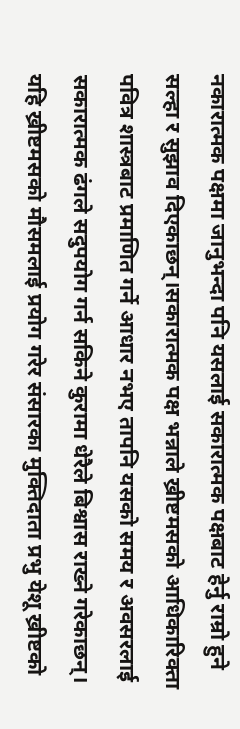नकारात्मक पक्षमा जानुभन्दा पनि यसलाई सकारात्मक पक्षबाट हेर्नु राम्रो हुने सल्हा र सुझाव दिएकाछन्।सकारात्मक पक्ष भन्नाले ख्रीष्टमसको आधिकारिक्ता पवित्र शास्त्रबाट प्रमाणित गर्ने आधार नभए तापनि यसको समय र अवसरलाई सकारात्मक ढंगले सदुपयोग गर्न सकिने कुरामा धेरैले बिश्वास राख्ने गरेकाछन्। यहि ख्रीष्टमसको मौसमलाई प्रयोग गरेर संसारका मुक्तिदाता प्रभु येशू ख्रीष्टको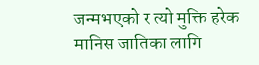जन्मभएको र त्यो मुक्ति हरेक मानिस जातिका लागि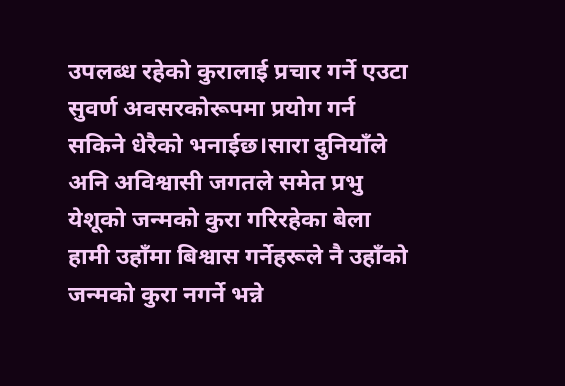उपलब्ध रहेको कुरालाई प्रचार गर्ने एउटा सुवर्ण अवसरकोरूपमा प्रयोग गर्न सकिने धेरैको भनाईछ।सारा दुनियाँले अनि अविश्वासी जगतले समेत प्रभु येशूको जन्मको कुरा गरिरहेका बेला हामी उहाँमा बिश्वास गर्नेहरूले नै उहाँको जन्मको कुरा नगर्ने भन्ने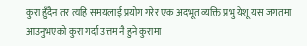कुरा हुँदैन तर त्यहि समयलाई प्रयोग गरेर एक अदभूत व्यक्ति प्रभु येशू यस जगतमा आउनुभएको कुरा गर्दा उत्तम नै हुने कुरामा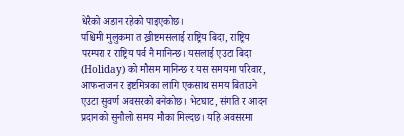धेरैको अडान रहेको पाइएकोछ।
पश्चिमी मुलुकमा त ख्रीष्टमसलाई राष्ट्रिय बिदा, राष्ट्रिय परम्परा र राष्ट्रिय पर्व नै मानिन्छ। यसलाई एउटा बिदा (Holiday) को मौसम मानिन्छ र यस समयमा परिवार, आफन्तजन र इष्टमित्रका लागि एकसाथ समय बिताउने एउटा सुवर्ण अवसरको बनेकोछ। भेटघाट, संगति र आदन प्रदानको सुनौलो समय मौका मिल्दछ। यहि अवसरमा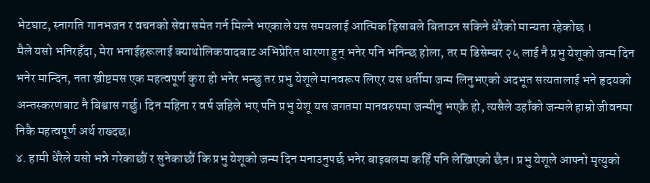भेटघाट, स्नागति गानभजन र वचनको सेवा समेत गर्न मिल्ने भएकाले यस समयलाई आत्मिक हिसाबले बिताउन सकिने धेरैको मान्यता रहेकोछ ।
मैले यसो भनिरहँदा, मेरा भनाईहरूलाई क्याथोलिकवादबाट अभिप्रेरित धारणा हुन् भनेर पनि भनिन्छ होला, तर म डिसेम्बर २५ लाई नै प्रभु येशूको जन्म दिन भनेर मान्दिन, नता ख्रीष्टमस एक महत्वपूर्ण कुरा हो भनेर भन्छु तर प्रभु येशूले मानवरूप लिएर यस धर्तीमा जन्म लिनुभएको अदभूत सत्यतालाई भने हृदयको अन्तस्करणबाट नै बिश्वास गर्छु। दिन महिना र वर्ष जहिले भए पनि प्रभु येशू यस जगतमा मानवरुपमा जन्मीनु भएकै हो, त्यसैले उहाँको जन्मले हाम्रो जीवनमा निकै महत्वपूर्ण अर्थ राख्दछ।
४. हामी धेरैले यसो भन्ने गरेकाछौं र सुनेकाछौं कि प्रभु येशूको जन्म दिन मनाउनुपर्छ भनेर बाइबलमा कहिँ पनि लेखिएको छैन। प्रभु येशूले आफ्नो मृत्युको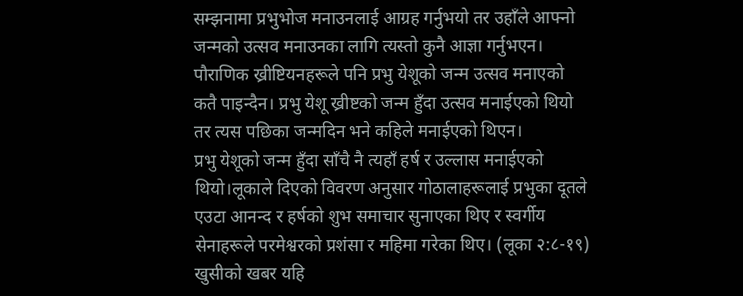सम्झनामा प्रभुभोज मनाउनलाई आग्रह गर्नुभयो तर उहाँले आफ्नो जन्मको उत्सव मनाउनका लागि त्यस्तो कुनै आज्ञा गर्नुभएन। पौराणिक ख्रीष्टियनहरूले पनि प्रभु येशूको जन्म उत्सव मनाएको कतै पाइन्दैन। प्रभु येशू ख्रीष्टको जन्म हुँदा उत्सव मनाईएको थियो तर त्यस पछिका जन्मदिन भने कहिले मनाईएको थिएन।
प्रभु येशूको जन्म हुँदा साँचै नै त्यहाँ हर्ष र उल्लास मनाईएको थियो।लूकाले दिएको विवरण अनुसार गोठालाहरूलाई प्रभुका दूतले एउटा आनन्द र हर्षको शुभ समाचार सुनाएका थिए र स्वर्गीय सेनाहरूले परमेश्वरको प्रशंसा र महिमा गरेका थिए। (लूका २:८-१९) खुसीको खबर यहि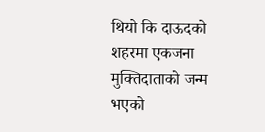थियो कि दाऊदको शहरमा एकजना मुक्तिदाताको जन्म भएको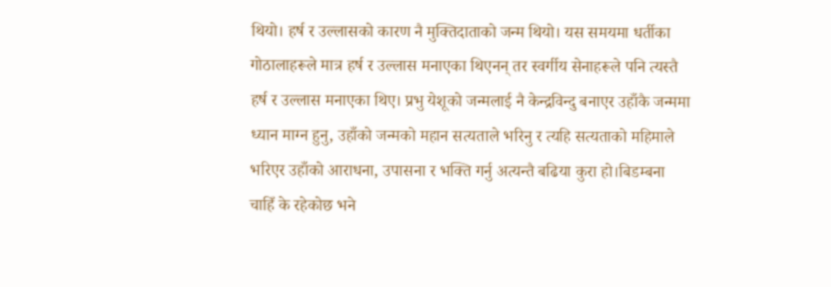थियो। हर्ष र उल्लासको कारण नै मुक्तिदाताको जन्म थियो। यस समयमा धर्तीका गोठालाहरूले मात्र हर्ष र उल्लास मनाएका थिएनन् तर स्वर्गीय सेनाहरूले पनि त्यस्तै हर्ष र उल्लास मनाएका थिए। प्रभु येशूको जन्मलाई नै केन्द्रविन्दु बनाएर उहाँकै जन्ममा ध्यान माग्न हुनु, उहाँको जन्मको महान सत्यताले भरिनु र त्यहि सत्यताको महिमाले भरिएर उहाँको आराधना, उपासना र भक्ति गर्नु अत्यन्तै बढिया कुरा हो।बिडम्बना चाहिँ के रहेकोछ भने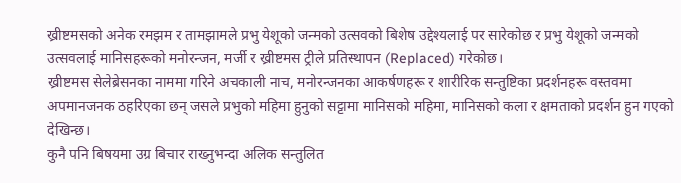ख्रीष्टमसको अनेक रमझम र तामझामले प्रभु येशूको जन्मको उत्सवको बिशेष उद्देश्यलाई पर सारेकोछ र प्रभु येशूको जन्मको उत्सवलाई मानिसहरूको मनोरन्जन, मर्जी र ख्रीष्टमस ट्रीले प्रतिस्थापन (Replaced) गरेकोछ।
ख्रीष्टमस सेलेब्रेसनका नाममा गरिने अचकाली नाच, मनोरन्जनका आकर्षणहरू र शारीरिक सन्तुष्टिका प्रदर्शनहरू वस्तवमा अपमानजनक ठहरिएका छन् जसले प्रभुको महिमा हुनुको सट्टामा मानिसको महिमा, मानिसको कला र क्षमताको प्रदर्शन हुन गएको देखिन्छ।
कुनै पनि बिषयमा उग्र बिचार राख्नुभन्दा अलिक सन्तुलित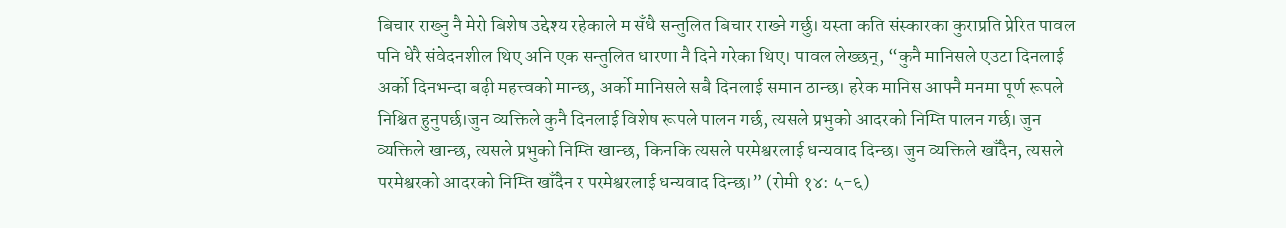बिचार राख्नु नै मेरो बिशेष उद्देश्य रहेकाले म सँधै सन्तुलित बिचार राख्ने गर्छु। यस्ता कति संस्कारका कुराप्रति प्रेरित पावल पनि धेरै संवेदनशील थिए अनि एक सन्तुलित धारणा नै दिने गरेका थिए। पावल लेख्छन्, “कुनै मानिसले एउटा दिनलाई अर्को दिनभन्दा बढ़ी महत्त्वको मान्छ, अर्को मानिसले सबै दिनलाई समान ठान्छ। हरेक मानिस आफ्नै मनमा पूर्ण रूपले निश्चित हुनुपर्छ।जुन व्यक्तिले कुनै दिनलाई विशेष रूपले पालन गर्छ, त्यसले प्रभुको आदरको निम्ति पालन गर्छ। जुन व्यक्तिले खान्छ, त्यसले प्रभुको निम्ति खान्छ, किनकि त्यसले परमेश्वरलाई धन्यवाद दिन्छ। जुन व्यक्तिले खाँदैन, त्यसले परमेश्वरको आदरको निम्ति खाँदैन र परमेश्वरलाई धन्यवाद दिन्छ।” (रोमी १४: ५-६)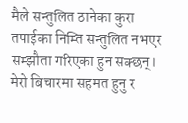मैले सन्तुलित ठानेका कुरा तपाईका निम्ति सन्तुलित नभएर सम्झौता गरिएका हुन सक्छन्। मेरो बिचारमा सहमत हुनु र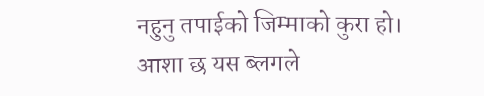नहुनु तपाईको जिम्माको कुरा हो।
आशा छ यस ब्लगले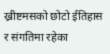ख्रीष्टमसको छोटो ईतिहास र संगतिमा रहेका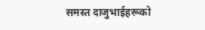समस्त दाजुभाईहरूको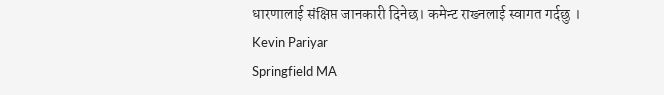धारणालाई संक्षिप्त जानकारी दिनेछ। कमेन्ट राख्नलाई स्वागत गर्दछु ।
Kevin Pariyar
Springfield MA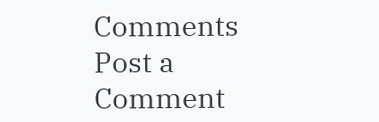Comments
Post a Comment